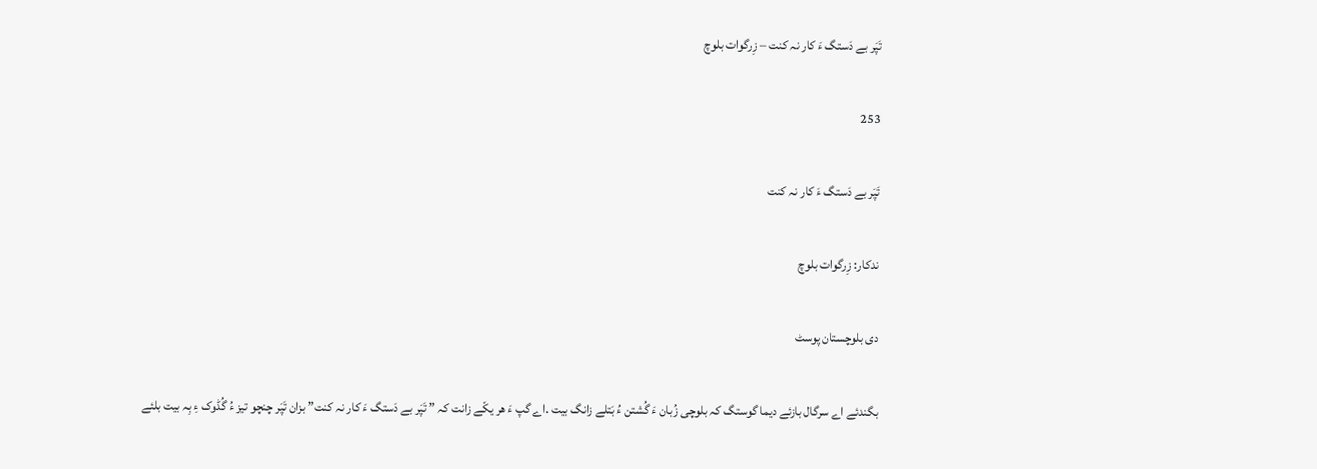تَپَر بے دَستگ ءَ کار نہ کنت – زِرگوات بلوچ

253

تَپَر بے دَستگ ءَ کار نہ کنت

ندکار: زِرگوات بلوچ

دی بلوچستان پوسٹ

بگندئے اے سرگال بازئے دیما گوستگ کہ بلوچی زُبان ءَ گُشتن ءُ بَتلے زانگ بیت .اے گپ ءَ ھر یکّے زانت کہ ” تَپَر بے دَستگ ءَ کار نہ کنت” بزان تَپَر چنچو تیز ءُ گُڈوک ءِ بِہ بیت بلئے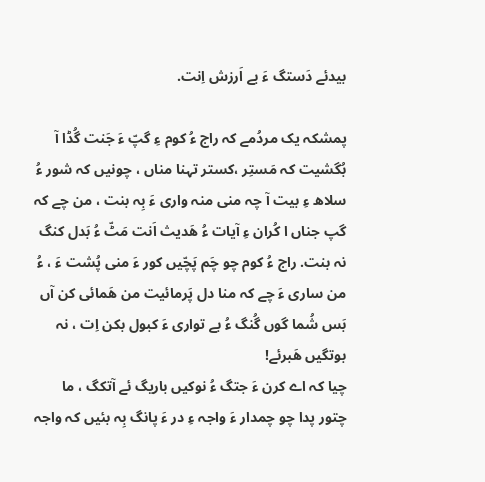بیدئے دَستگ ءَ بے اَرزش اِنت.

پمشکہ یک مردُمے کہ راج ءُ کوم ءِ گپّ ءَ جَنت گُڈا آ بُگشیت کہ مَستِر ،کستر تہنا مناں ، چونیں کہ شور ءُ سلاھ ءِ بیت آ چہ منی منہ واری ءَ بِہ بنت ، من چے کہ گپ جناں ا کُران ءِ آیات ءُ ھَدیث اَنت مَٹّ ءُ بَدل کنگ نہ بنت. راج ءُ کوم چو چَم پَچّیں کور ءَ منی پُشت ءَ ، ءُ من ساری ءَ چے کہ منا دل پَرمائیت من ھَمائی کن آں بَس شُما گوں گُنگ ءُ بے تواری ءَ کبول بکن اِت ، نہ بوتگیں ھَبرئے!
چیا کہ اے کرن ءَ جتگ ءُ نوکیں باریگ ئے آتکگ ، ما چتور پدا چو چمدار ءَ واجہ ءِ در ءَ پانگ بِہ بئیں کہ واجہ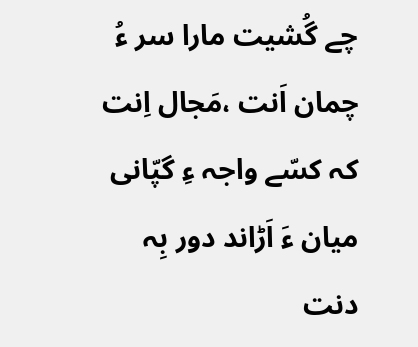چے گُشیت مارا سر ءُ چمان اَنت ،مَجال اِنت کہ کسّے واجہ ءِ گپّانی میان ءَ اَڑاند دور بِہ دنت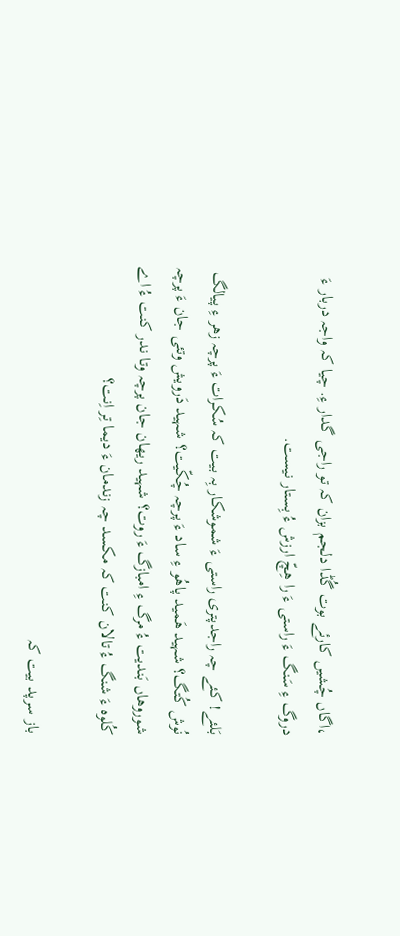،اگاں چُشیں کارئے بوت گُڈا دلجم بزان کہ تو راجی گدار ءِ. چیا کہ واجہ دربار ءَ دروگ ءِ سَنگ ءَ راستی ءَ را ھِچّ ارزش ءُ بِستار نیست.

بَلئے! کئے چہ راجدپتری راستی ءَ شموشکار بِہ بیت کہ سُکرات ءَ پرچہ زھر ءِ پیالگ نُوش کُتگ؟ شہید ھَمید پاھُو ءِ ساد ءَ پرچہ چُکّیت؟ شہید دَرویش وتئی جان ءَ پرچہ شوروھاں بَندیت ءُ مرگ ءِ امبازگ ءَ روت؟ شہید ریھان جان پرچہ وتا ندر کنت ءُ اے کُلوہ ءَ شنگ ءُ تالان کنت کہ مکسد چہ زندمان ءَ دیما تِر اِنت؟

باز سرپد بیت کہ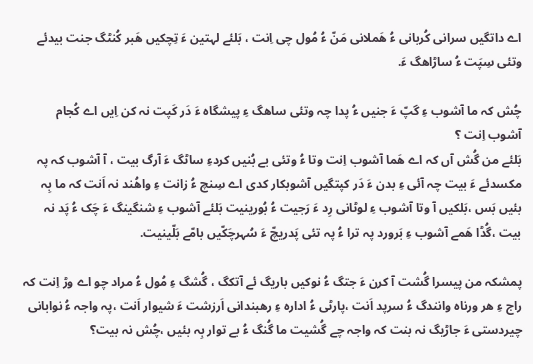اے داتگیں سرانی کُربانی ءُ ھَملانی مَنّ ءُ مُول چی اِنت ، بَلئے لہتین ءَ تِچکیں ھَبر کُنٹگ جنت بیدئے وتئی سِپَت ءُ ساڑاھگ ءَ.

چُش کہ ما آشوب ءِ گپّ ءَ جنیں ءُ پدا چہ وتئی ساھگ ءِ پیشگاہ ءَ دَر کَپت نہ کن اِیں اے کُجام آشوب اِنت ؟
بَلئے من گُش آں کہ اے ھَما آشوب اِنت وتا ءُ وتئی بے بُنیں کردءِ ساٹگ ءَ آرگ بیت ، آ آشوب کہ پہ مکسدئے ءَ بیت چہ آئی ءِ بدن ءَ دَر کپتگیں آشوبکار کدی اے سِنچ ءُ زانت ءِ واھُند نہ اَنت کہ ما بِہ بئیں بَس ،بَلکیں آ وتا آشوب ءِ لوٹانی رِد ءَ رَجیت ءُ بُورینیت بَلئے آشوب ءِ شنگینگ ءَ چَک ءُ پَد نہ بیت ،گُڈا ھَمے آشوب ءِ بَرورد پہ ترا ءُ پہ تئی پَدریچّ ءَ سُہرچَکّیں بامّے بَلّینیت.

پمشکہ من پیسرا گُشت آ کرن ءَ جتگ ءُ نوکیں باریگ ئے آتکگ ، گُشگ ءِ مُول ءُ مراد چو اے وڑ اِنت کہ راج ءِ ھر ورناہ وانندگ ءُ سرپد اَنت ،پارٹی ءُ ادارہ ءِ رھبندانی اَرزشت ءَ شیوار اَنت ،پہ واجہ ءُ نوابانی چیردستی ءَ جاڑیگ نہ بنت کہ واجہ چے گُشیت ما گُنگ ءُ بے توار بِہ بئیں ،چُش نہ بیت؟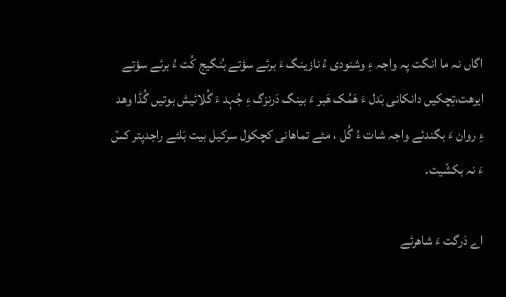اگاں نہ ما انگت پہ واجہ ءِ وشنودی ءُ نازینگ ءَ برئے سؤتے بُنگیج کُت ءُ برئے سؤتے ایرھت،تِچکیں دانکانی بَدل ءَ ھَمُک ھَبر ءَ بینگ دَرنزگ ءِ جُہد ءَ گُلائیش بوتیں گُڈا وھد ءِ روان ءَ بگندئے واجہ شات ءُ گُل ، مئے تماھانی کچکول سرکیل بیت بَلئے راجدپتر کسّ ءَ نہ بکشّیت.

اے دَرگت ءَ شاھرئے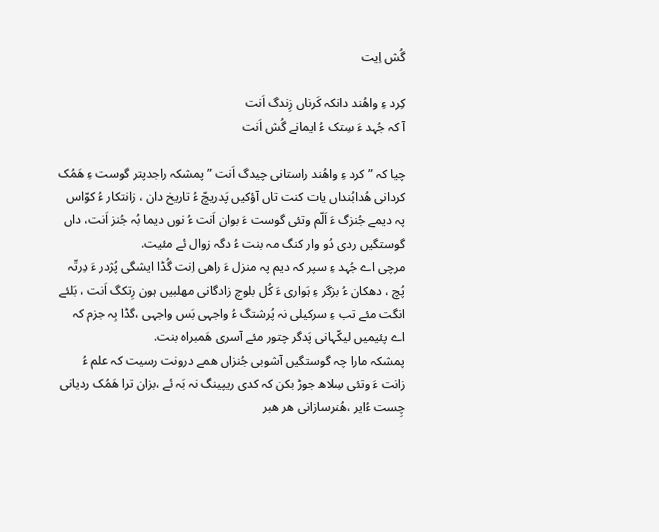گُش اِیت

کِرد ءِ واھُند دانکہ کَرناں زِندگ اَنت
آ کہ جُہد ءَ سِتک ءُ ایمانے گُش اَنت

چیا کہ ” کرد ءِ واھُند راستانی چیدگ اَنت ” پمشکہ راجدپتر گوست ءِ ھَمُک کردانی ھُدابُنداں یات کنت تاں آؤکیں پَدریچّ ءُ تاریخ دان ، زانتکار ءُ کوّاس پہ دیمے جُنزگ ءَ اَلّم وتئی گوست ءَ بوان اَنت ءُ نوں دیما بُہ جُنز اَنت، داں گوستگیں ردی دُو وار کنگ مہ بنت ءُ دگہ زوال ئے مئیت.
مرچی اے جُہد ءِ سپر کہ دیم پہ منزل ءَ راھی اِنت گُڈا ایشگی پُژدر ءَ دِرتّہ پُچ ، دھکان ءُ بزگر ءِ ہَواری ءَ کُل بلوچ زادگانی مھلبیں ہون رِتکگ اَنت ، بَلئے انگت مئے تب ءِ سرکیلی نہ پُرشتگ ءُ واجہی بَس واجہی ،گڈا بِہ جزم کہ اے پئیمیں لیکّہانی پَدگر چتور مئے آسری ھَمبراہ بنت.
پمشکہ مارا چہ گوستگیں آشوبی جُنزاں ھمے درونت رسیت کہ علم ءُ زانت ءَ وتئی سِلاھ جوڑ بکن کہ کدی ریپینگ نہ بَہ ئے ،بزان ترا ھَمُک ردیانی چِست ءُایر ،ھُنرسازانی ھر ھبر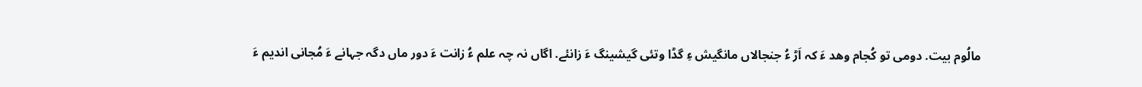مالُوم بیت. دومی تو کُجام وھد ءَ کہ اَڑ ءُ جنجالاں مانگیش ءِ گڈا وتئی گیشینگ ءَ زانئے. اگاں نہ چہ علم ءُ زانت ءَ دور ماں دگہ جہانے ءَ مُجانی اندیم ءَ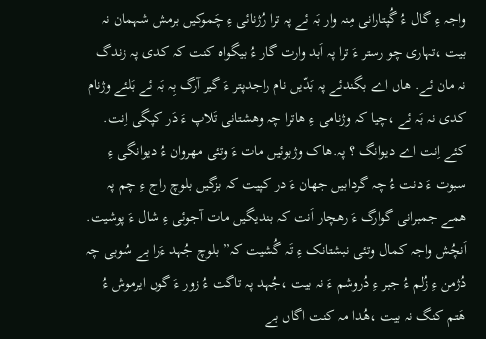واجہ ءِ گال ءُ گُپتارانی مِنہ وار بَہ ئے پہ ترا رُژنائی ءِ چَموکیں برمش شہمان نہ بیت ،تہاری چو رستر ءَ ترا پہ اَبد وارت گار ءُ بیگواہ کنت کہ کدی پہ زندگ نہ مان ئے. ھاں اے بگندئے پہ بَدّیں نام راجدپتر ءَ گیر آرگ بِہ بَہ ئے بَلئے وژنام کدی نہ بَہ ئے ،چیا کہ وژنامی ءِ ھاترا چہ وھشتانی تَلاپ ءَ دَر کپگی اِنت.
کئے اِنت اے دیوانگ ؟ پہ.ھاک وژبوئیں مات ءَ وتئی مھروان ءُ دیوانگی ءِ سبوت ءَ دنت ءُ چہ گردابیں جھان ءَ در کپیت کہ بزگیں بلوچ راج ءِ چم پہ ھمے جمبرانی گوارگ ءَ رھچار اَنت کہ بندیگیں مات آجوئی ءِ شال ءَ پوشیت.
اَنچُش واجہ کمال وتئی نبشتانک ءِ تَہ گُشیت کہ” بلوچ جُہد ءَرا بے سُوبی چہ دُژمن ءِ زُلم ءُ جبر ءِ دُروشم ءَ نہ بیت ،جُہد پہ تاگت ءُ زور ءَ گوں ایرموش ءُ ھَتم کنگ نہ بیت ،ھُدا مہ کنت اگاں بے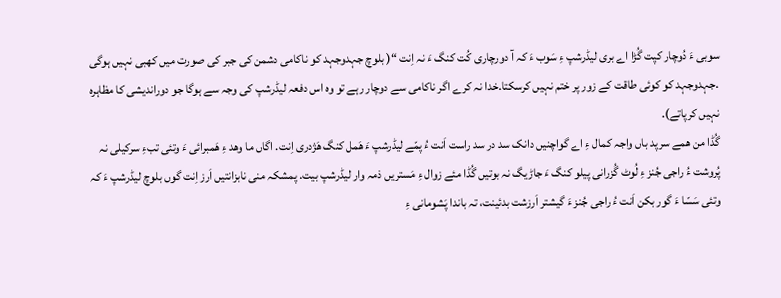سوبی ءَ دُوچار کپت گُڑا اے بری لیڈرشپ ءِ سَوب ءَ کہ آ دورچاری کُت کنگ ءَ نہ اِنت “( بلوچ جہدوجہد کو ناکامی دشمن کی جبر کی صورت میں کھبی نہیں ہوگی .جہدوجہد کو کوئی طاقت کے زور پر ختم نہیں کرسکتا.خدا نہ کرے اگر ناکامی سے دوچار رہے تو وہ اس دفعہ لیڈرشپ کی وجہ سے ہوگا جو دوراندیشی کا مظاہرہ نہیں کرپاتے).
گُڈا من ھمے سرپد باں واجہ کمال ءِ اے گواچنیں دانک سد در سد راست اَنت ءُ پمّے لیڈرشپ ءَ ھَمل کنگ ھَژدری اِنت. اگاں ما وھد ءِ ھَمبرائی ءَ وتئی تبءِ سرکیلی نہ پُروشت ءُ راجی جُنز ءِ لُوٹ گُزرانی پیلو کنگ ءَ جاڑیگ نہ بوتیں گُڈا مئے زوال ءِ مَستریں ذمہ وار لیڈرشپ بیت. پمشکہ منی نابزانتیں اَرز اِنت گوں بلوچ لیڈرشپ ءَ کہ وتئی سَسّا ءَ گور بکن اَنت ءُ راجی جُنز ءَ گیشتر اَرزشت بدئینت، تہ باندا پَشومانی ءِ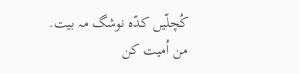کُچلّیں کدّہ نوشگ مہ بیت.
من اُمیت کن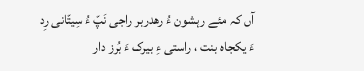آں کہ مئے رہشون ءُ رھدربر راجی نَپّ ءُ سِیتّانی رِد ءَ یکجاہ بنت ، راستی ءِ بیرک ءَ بُرز دار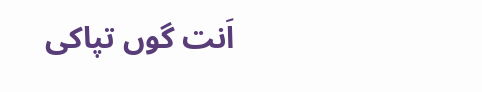اَنت گوں تپاکی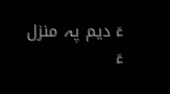ءَ دیم پہ منزل ءَ